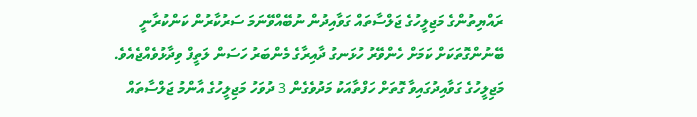ރައްޔިތުންގެ މަޖިލީހުގެ ޖަލްސާތައް ގަވާއިދުން ނުބޭއްވޭނަމަ ސަރުކާރުން ކަންކުރާނީ ބޭނުންގޮތަކަށް ކަމަށް ހެންވޭރު ހުޅަނގު ދާއިރާގެ މެންބަރު ހަސަން ލަތީފް ވިދާޅުވެއްޖެއެވެ.
މަޖިލީހުގެ ގަވާއިދުގައިވާ ގޮތަށް ހަފްތާއަކު މަދުވެގެން 3 ދުވަހު މަޖިލީހުގެ އާންމު ޖަލްސާތައް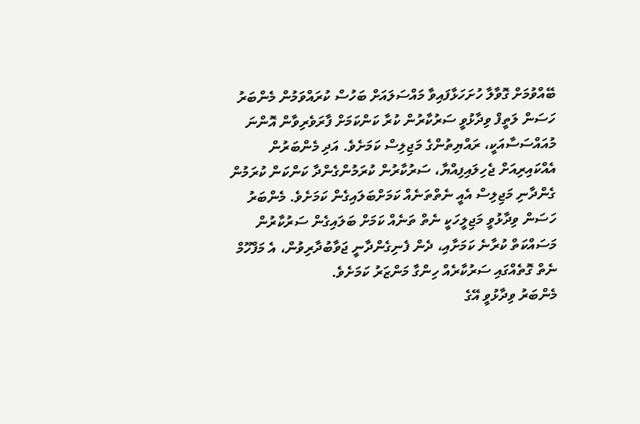ބޭއްވުމަށް ގޮވާލާ ހުށަހަޅާފައިވާ މައްސަލައަށް ބަހުސް ކުރައްވަމުން މެންބަރު ހަސަން ލަތީފް ވިދާޅުވީ ސަރުކާރުން ކުރާ ކަންކަމަށް ފާރަވެރިވާން އޮންނަ މުއައްސަސާއަކީ، ރައްޔިތުންގެ މަޖިލިސް ކަމަށެވެ. އަދި މެންބަރުން އެއްކައިރިއަށް ޖެހިލައިފިއްޔާ، ސަރުކާރުން ކުރަމުންގެންދާ ކަންކަން ކުރަމުން ގެންދާނި މަޖިލިސް އެއީ ނެތްތަނެއް ކަމަށްބަލައިގެން ކަމަށެވެ. މެންބަރު ހަސަން ވިދާޅުވީ މަޖިލީހަކީ ނެތް ތަނެއް ކަމަށް ބަލައިގެން ސަރުކާރުން މަސައްކަތް ކުރާނެ ކަމަށާއި، ދެން ފެނިގެންދާނީ ޖަވާބުދާރިވުން، އެ މަފްހޫމް ނެތް ގޮތެއްގައި ސަރުކާރެއް ހިންގާ މަންޒަރު ކަމަށެވެ.
މެންބަރު ވިދާޅުވީ އޭގެ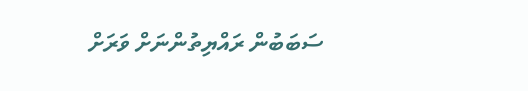ސަބަބުން ރައްޔިތުންނަށް ވަރަށް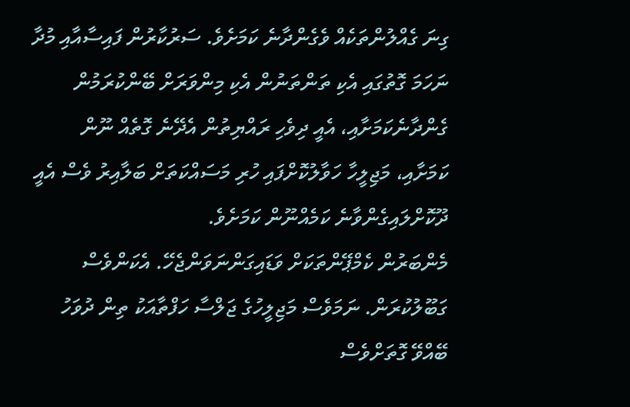ގިނަ ގެއްލުންތަކެއް ވެގެންދާނެ ކަމަށެވެ. ސަރުކާރުން ފައިސާއާއި މުދާ ނަހަމަ ގޮތުގައި އެކި ތަންތަނުން އެކި މިންވަރަށް ބޭންކުރަމުން ގެންދާނެކަމަށާއި، އެއީ ދިވެހި ރައްޔިތުން އެދޭނެ ގޮތެއް ނޫން ކަމަށާއި، މަޖިލީހާ ހަވާލުކޮށްފައި ހުރި މަސައްކަތަށް ބަލާއިރު ވެސް އެއީ ދޫކޮށްލައިގެންވާނެ ކަމެއްނޫން ކަމަށެވެ.
މެންބަރުން ކެމްޕޭންތަކަށް ވަޑައިގަންނަވަންޖެހޭ. އެކަންވެސް ގަބޫލުކުރަން. ނަމަވެސް މަޖިލީހުގެ ޖަލްސާ ހަފްތާއަކު ތިން ދުވަހު ބޭއްވޭ ގޮތަށްވެސް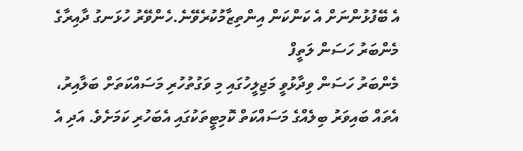އެ ބޭފުޅުންނަށް އެ ކަންކަން އިންތިޒާމުކުރެވޭނެ.ހެންވޭރު ހުޅަނގު ދާއިރާގެ މެންބަރު ހަސަން ލަތީފް
މެންބަރު ހަސަން ވިދާޅުވީ މަޖިލީހުގައި މި ވަގުތުހުރި މަސައްކަތަށް ބަލާއިރު، އެތައް ބައިވަރު ބިލެއްގެ މަސައްކަތް ކޮމިޓީތަކުގައި އެބަހުރި ކަމަށެވެ. އަދި އެ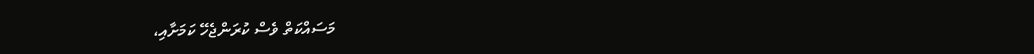މަސައްކަތް ވެސް ކުރަންޖެހޭ ކަމަށާއި،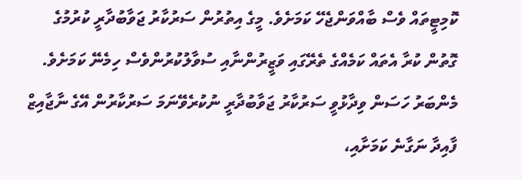ކޮމިޓީތައް ވެސް ބާއްވަންޖެހޭ ކަމަށެވެ. މީގެ އިތުރުން ސަރުކާރު ޖަވާބުދާރީ ކުރުމުގެ ގޮތުން ކުރާ އެތައް ކަމެއްގެ ތެރޭގައި ވަޒީރުންނާއި ސުވާލުކުރުންވެސް ހިމެނޭ ކަމަށެވެ.
މެންބަރު ހަސަން ވިދާޅުވީ ސަރުކާރު ޖަވާބުދާރީ ނުކުރެވޭނަމަ ސަރުކާރުން އޭގެ ނާޖާއިޒް ފާއިދާ ނަގާނެ ކަމަށާއި،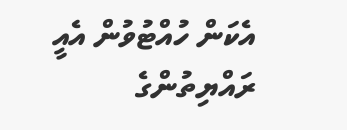އެކަން ހުއްޓުވުން އެއީ ރައްޔިތުންގެ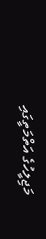މަޖިލީހުގެ އަތްމަތީގައި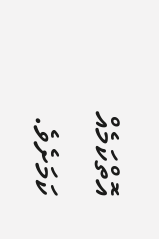އޮތްކަމެއް ކަމަށެވެ.